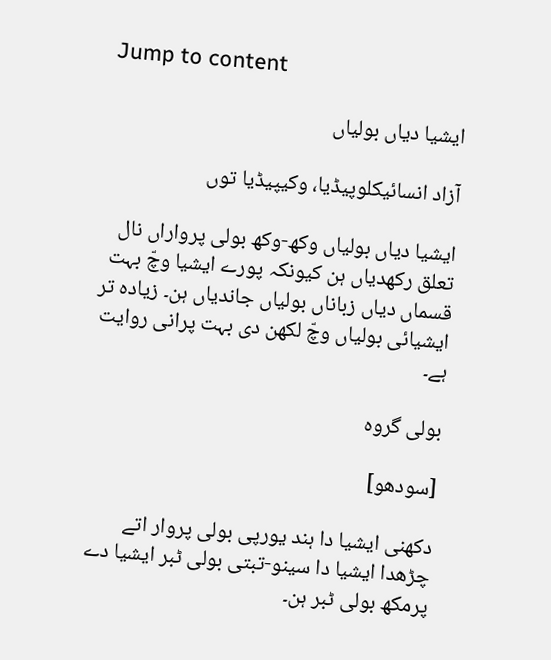Jump to content

ایشیا دیاں بولیاں

آزاد انسائیکلوپیڈیا، وکیپیڈیا توں

ایشیا دیاں بولیاں وکھ-وکھ بولی پرواراں نال تعلق رکھدیاں ہن کیونکہ پورے ایشیا وچّ بہت قسماں دیاں زباناں بولیاں جاندیاں ہن۔ زیادہ تر ایشیائی بولیاں وچّ لکھن دی بہت پرانی روایت ہے۔

بولی گروہ

[سودھو]

دکھنی ایشیا دا ہند یورپی بولی پروار اتے چڑھدا ایشیا دا سینو-تبتی بولی ٹبر ایشیا دے پرمکھ بولی ٹبر ہن۔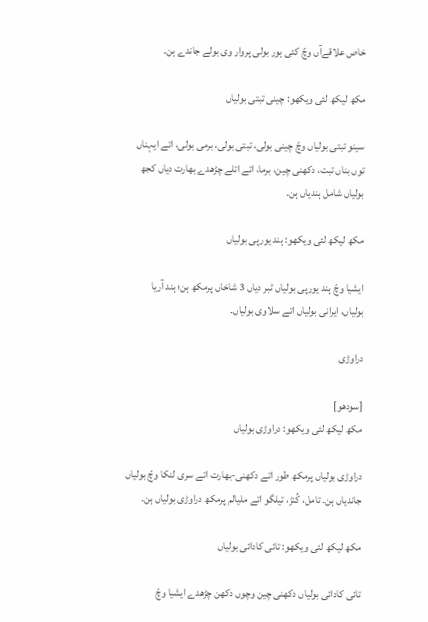خاص علاقےآں وچّ کئی ہور بولی پروار وی بولے جاندے ہن۔

مکھ لیکھ لئی ویکھو: چینی تبتی بولیاں

سینو تبتی بولیاں وچّ چینی بولی، تبتی بولی، برمی بولی، اتے ایہناں توں بناں تبت، دکھنی چین، برما، اتے اتلے چڑھدے بھارت دیاں کجھ بولیاں شامل ہندیاں ہن۔

مکھ لیکھ لئی ویکھو: ہند یورپی بولیاں

ایشیا وچّ ہند یورپی بولیاں ٹبر دیاں 3 شاخاں پرمکھ ہن؛ ہند آریا بولیاں، ایرانی بولیاں اتے سلاوی بولیاں۔

دراوڑی

[سودھو]
مکھ لیکھ لئی ویکھو: دراوڑی بولیاں

دراوڑی بولیاں پرمکھ طور اتے دکھنی-بھارت اتے سری لنکا وچّ بولیاں جاندیاں ہن۔ تامل، کُنڑ، تیلگو اتے ملیالم پرمکھ دراوڑی بولیاں ہن۔

مکھ لیکھ لئی ویکھو: تائی کادائی بولیاں

تائی کادائی بولیاں دکھنی چین وچوں دکھن چڑھدے ایشیا وچّ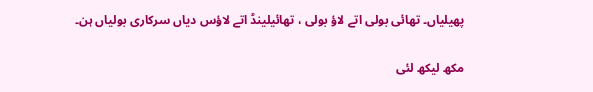پھیلیاں۔ تھائی بولی اتے لاؤ بولی ، تھائیلینڈ اتے لاؤس دیاں سرکاری بولیاں ہن۔

مکھ لیکھ لئی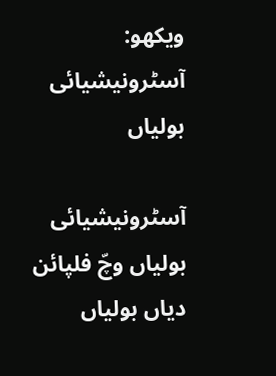ویکھو: آسٹرونیشیائی بولیاں

آسٹرونیشیائی بولیاں وچّ فلپائن دیاں بولیاں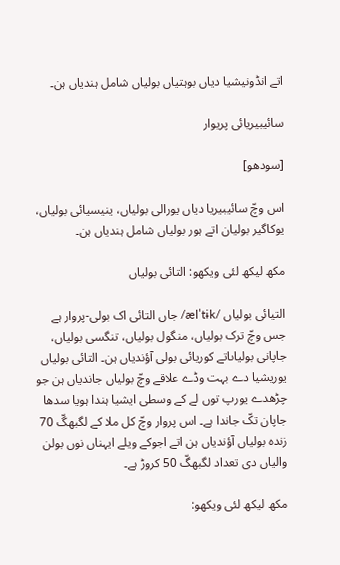اتے انڈونیشیا دیاں بوہتیاں بولیاں شامل ہندیاں ہن۔

سائیبیریائی پریوار

[سودھو]

اس وچّ سائیبیریا دیاں یورالی بولیاں، ینیسیائی بولیاں، یوکاگیر بولیان اتے ہور بولیاں شامل ہندیاں ہن۔

مکھ لیکھ لئی ویکھو: التائی بولیاں

التیائی بولیاں /ælˈtɨk/ جاں التائی اک بولی-پروار ہے جس وچّ ترک بولیاں، منگول بولیاں، تنگسی بولیاں، جاپانی بولیاںاتے کوریائی بولی آؤندیاں ہن۔ التائی بولیاں یوریشیا دے بہت وڈے علاقے وچّ بولیاں جاندیاں ہن جو چڑھدے یورپ توں لے کے وسطی ایشیا ہندا ہویا سدھا جاپان تکّ جاندا ہے۔ اس پروار وچّ کل ملا کے لگبھگّ 70 زندہ بولیاں آؤندیاں ہن اتے اجوکے ویلے ایہناں نوں بولن والیاں دی تعداد لگبھگّ 50 کروڑ ہے۔

مکھ لیکھ لئی ویکھو: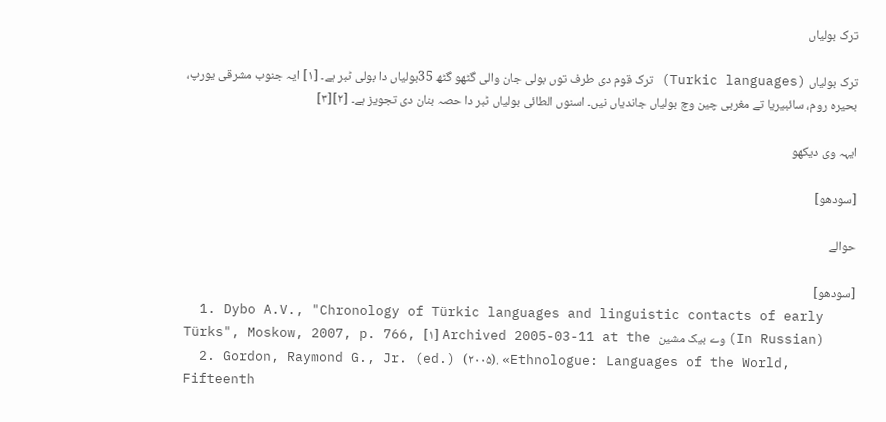ترک بولیاں

ترک بولیاں (Turkic languages) ترک قوم دی طرف توں بولی جان والی گٹھو گٹھ 35بولیاں دا بولی ٹبر ہے۔ [۱] ایہ جنوب مشرقی یورپ، بحیرہ روم، سائبیریا تے مغربی چین وچ بولیاں جاندیاں نیں۔ اسنوں الطائی بولیاں ٹبر دا حصہ بنان دی تجویز ہے۔ [۲][۳]

ایہہ وی دیکھو

[سودھو]

حوالے

[سودھو]
  1. Dybo A.V., "Chronology of Türkic languages and linguistic contacts of early Türks", Moskow, 2007, p. 766, [۱] Archived 2005-03-11 at the وے بیک مشین (In Russian)
  2. Gordon, Raymond G., Jr. (ed.) (۲۰۰۵). «Ethnologue: Languages of the World, Fifteenth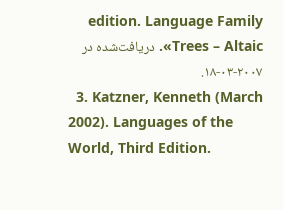edition. Language Family Trees – Altaic». دریافت‌شده در ۲۰۰۷-۰۳-۱۸.
  3. Katzner, Kenneth (March 2002). Languages of the World, Third Edition.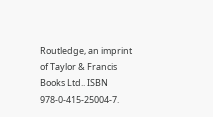Routledge, an imprint of Taylor & Francis Books Ltd.. ISBN 978-0-415-25004-7.